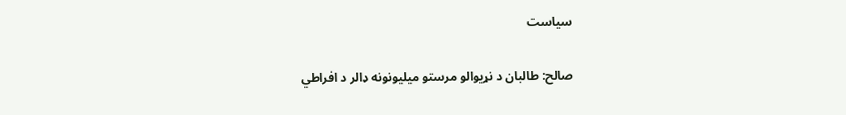سیاست

صالح: طالبان د نړیوالو مرستو میلیونونه ډالر د افراطي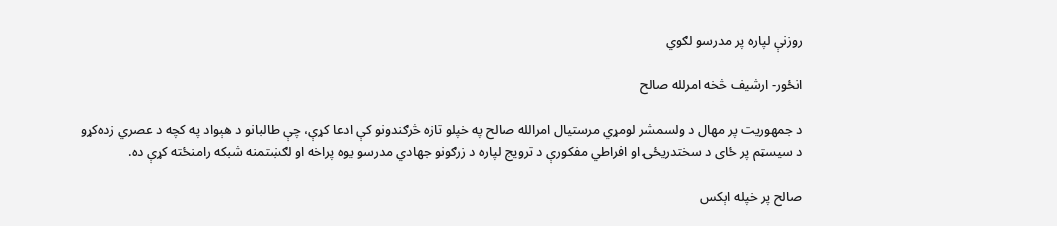روزنې لپاره پر مدرسو لګوي

انځور- ارشیف څخه امرلله صالح

د جمهوریت پر مهال د ولسمشر لومړي مرستیال امرالله صالح په خپلو تازه څرګندونو کې ادعا کړې، چې طالبانو د هېواد په کچه د عصري زده‌کړو د سیسټم پر ځای د سختدریځۍ او افراطي مفکورې د ترویج لپاره د زرګونو جهادي مدرسو یوه پراخه او لګښتمنه شبکه رامنځته کړې ده.

صالح پر خپله اېکس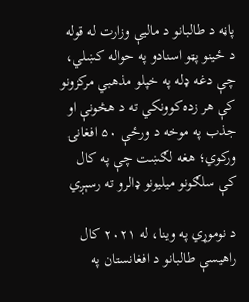پاڼه د طالبانو د مالیې وزارت له قوله د ځینو پټو اسنادو په حواله کښلي، چې دغه ډله په خپلو مذهبي مرکزونو کې هر زده‌کوونکي ته د هڅونې او جذب په موخه د ورځې ۵۰ افغانۍ ورکوي؛ هغه لګښت چې په کال کې سلګونو میلیونو ډالرو ته رسېږي

د نوموړي په وینا، له ۲۰۲۱ کال راهیسې طالبانو د افغانستان په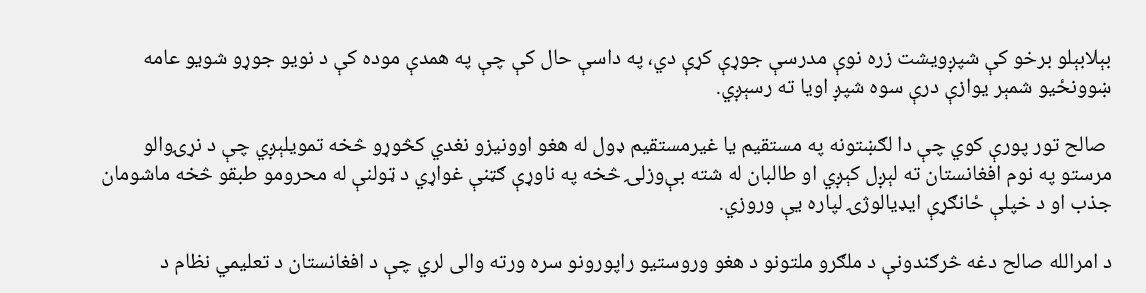بېلابېلو برخو کې شپږویشت زره نوې مدرسې جوړې کړې دي، په داسې حال کې چې په همدې موده کې د نویو جوړو شویو عامه ښوونځیو شمېر یوازې درې سوه شپږ اویا ته رسېږي.

 صالح تور پورې کوي چې دا لګښتونه په مستقیم یا غیرمستقیم ډول له هغو اوونیزو نغدي کڅوړو څخه تمویلېږي چې د نړۍوالو مرستو په نوم افغانستان ته لېږل کېږي او طالبان له شته بې‌وزلۍ څخه په ناوړې ګټنې غواړي د ټولنې له محرومو طبقو څخه ماشومان جذب او د خپلې ځانګړې ایډیالوژۍ لپاره یې وروزي.

د امرالله صالح دغه څرګندونې د ملګرو ملتونو د هغو وروستیو راپورونو سره ورته والی لري چې د افغانستان د تعلیمي نظام د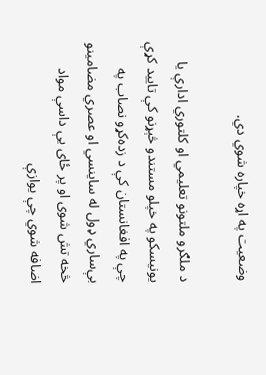وضعیت په اړه خپاره شوي دي.

د ملګرو ملتونو تعلیمي او کلتوري ادارې یا یونیسکو په خپلو مستندو څېړنو کې تایید کړې چې په افغانستان کې د زده‌کړو نصاب په بې‌ساري ډول له ساینسي او عصري مضامینو څخه تش شوی او پر ځای یې داسې مواد اضافه شوي چې یوازې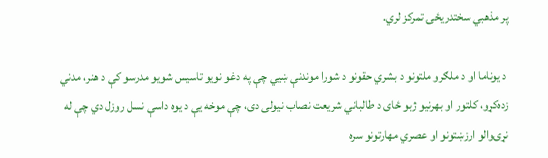پر مذهبي سختدریځۍ تمرکز لري.

 د یوناما او د ملګرو ملتونو د بشري حقونو د شورا موندنې ښيي چې په دغو نویو تاسیس شویو مدرسو کې د هنر، مدني زده‌کړو، کلتور او بهرنیو ژبو ځای د طالباني شریعت نصاب نیولی دی، چې موخه یې د یوه داسې نسل روزل دي چې له نړۍوالو ارزښتونو او عصري مهارتونو سره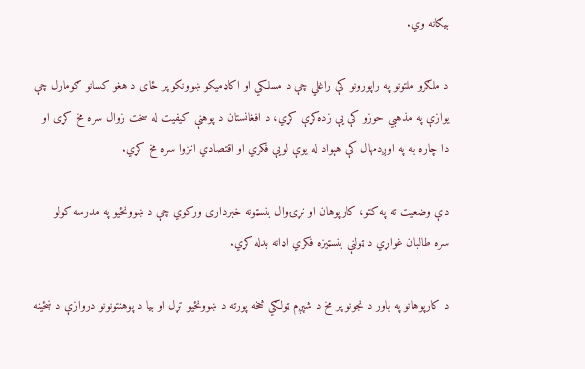بیګانه وي.

د ملګرو ملتونو په راپورونو کې راغلي چې د مسلکي او اکاډمیکو ښوونکو پر ځای د هغو کسانو ګومارل چې یوازې په مذهبي حوزو کې یې زده‌کړې کړي، د افغانستان د پوهنې کیفیت له سخت زوال سره مخ کړی او دا چاره به په اوږدمهال کې هېواد له یوې لویې فکري او اقتصادي انزوا سره مخ کړي.

دې وضعیت ته په کتو، کارپوهان او نړۍوال بنسټونه خبرداری ورکوي چې د ښوونځیو په مدرسه کولو سره طالبان غواړي د ټولنې بنسټیزه فکري اډانه بدله کړي.

د کارپوهانو په باور د نجونو پر مخ د شپږم ټولګي څخه پورته د ښوونځیو تړل او بیا د پوهنتونونو دروازې د ښځینه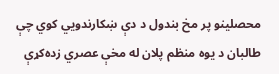محصلینو پر مخ بندول د دې ښکارندویي کوي چې طالبان د یوه منظم پلان له مخې عصري زده‌کړې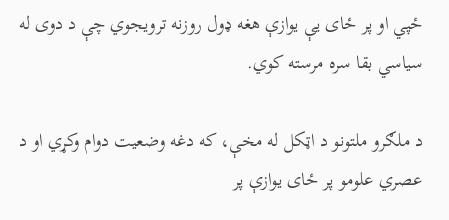ځپي او پر ځای یې یوازې هغه ډول روزنه ترویجوي چې د دوی له سیاسي بقا سره مرسته کوي.

د ملګرو ملتونو د اټکل له مخې، که دغه وضعیت دوام وکړي او د عصري علومو پر ځای یوازې پر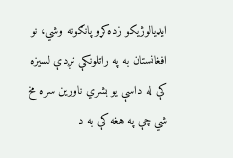ایډیالوژیکو زده‌کړو پانګونه وشي، نو افغانستان به په راتلونکې نږدې لسیزه کې له داسې یو بشري ناورین سره مخ شي چې په هغه کې به د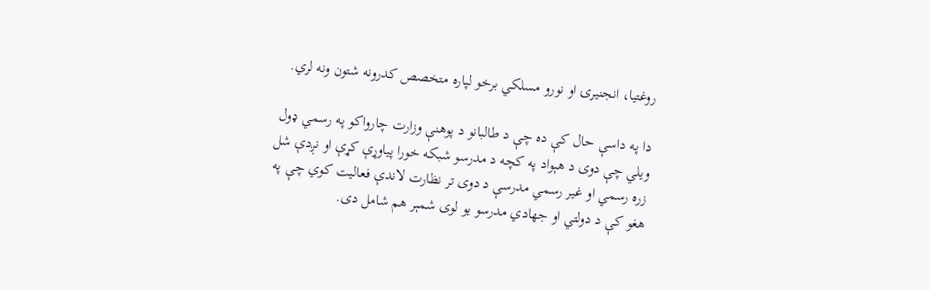روغتیا، انجنیرۍ او نورو مسلکي برخو لپاره متخصص کدرونه شتون ونه لري.

دا په داسې حال کې ده چې د طالبانو د پوهنې وزارت چارواکو په رسمي ډول ویلي چې دوی د هېواد په کچه د مدرسو شبکه خورا پیاوړې کړې او نږدې شل زره رسمي او غیر رسمي مدرسې د دوی تر نظارت لاندې فعالیت کوي چې په هغو کې د دولتي او جهادي مدرسو یو لوی شمېر هم شامل دی.